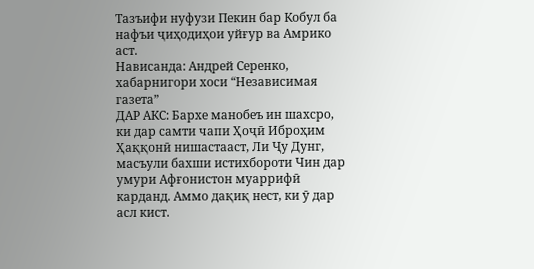Тазъифи нуфузи Пекин бар Кобул ба нафъи ҷиҳодиҳои уйғур ва Амрико аст.
Нависанда: Андрей Серенко, хабарнигори хоси “Независимая газета”
ДАР АКС: Бархе манобеъ ин шахсро, ки дар самти чапи Ҳоҷӣ Иброҳим Ҳаққонӣ нишастааст, Ли Ҷу Дунг, масъули бахши истихбороти Чин дар умури Афғонистон муаррифӣ карданд. Аммо дақиқ нест, ки ӯ дар асл кист.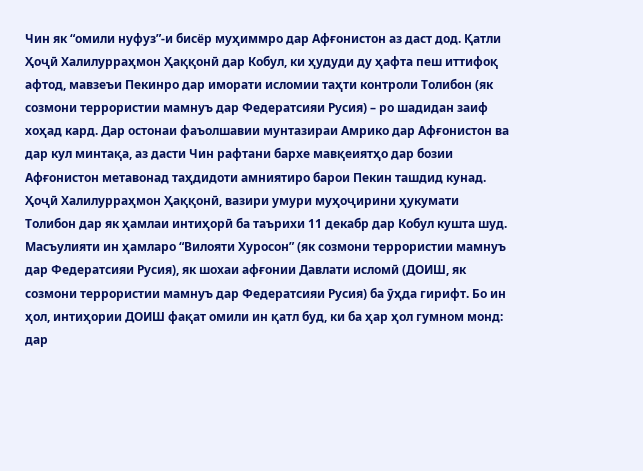Чин як “омили нуфуз”-и бисёр муҳиммро дар Афғонистон аз даст дод. Қатли Ҳоҷӣ Халилурраҳмон Ҳаққонӣ дар Кобул, ки ҳудуди ду ҳафта пеш иттифоқ афтод, мавзеъи Пекинро дар иморати исломии таҳти контроли Толибон (як созмони террористии мамнуъ дар Федератсияи Русия) – ро шадидан заиф хоҳад кард. Дар остонаи фаъолшавии мунтазираи Амрико дар Афғонистон ва дар кул минтақа, аз дасти Чин рафтани бархе мавқеиятҳо дар бозии Афғонистон метавонад таҳдидоти амниятиро барои Пекин ташдид кунад.
Ҳоҷӣ Халилурраҳмон Ҳаққонӣ, вазири умури муҳоҷирини ҳукумати Толибон дар як ҳамлаи интиҳорӣ ба таърихи 11 декабр дар Кобул кушта шуд. Масъулияти ин ҳамларо “Вилояти Хуросон” (як созмони террористии мамнуъ дар Федератсияи Русия), як шохаи афғонии Давлати исломӣ (ДОИШ, як созмони террористии мамнуъ дар Федератсияи Русия) ба ӯҳда гирифт. Бо ин ҳол, интиҳории ДОИШ фақат омили ин қатл буд, ки ба ҳар ҳол гумном монд: дар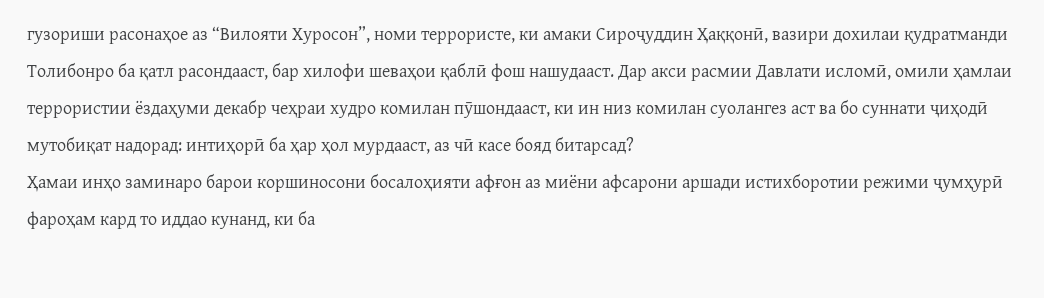гузориши расонаҳое аз “Вилояти Хуросон”, номи террористе, ки амаки Сироҷуддин Ҳаққонӣ, вазири дохилаи қудратманди Толибонро ба қатл расондааст, бар хилофи шеваҳои қаблӣ фош нашудааст. Дар акси расмии Давлати исломӣ, омили ҳамлаи террористии ёздаҳуми декабр чеҳраи худро комилан пӯшондааст, ки ин низ комилан суолангез аст ва бо суннати ҷиҳодӣ мутобиқат надорад: интиҳорӣ ба ҳар ҳол мурдааст, аз чӣ касе бояд битарсад?
Ҳамаи инҳо заминаро барои коршиносони босалоҳияти афғон аз миёни афсарони аршади истихборотии режими ҷумҳурӣ фароҳам кард то иддао кунанд, ки ба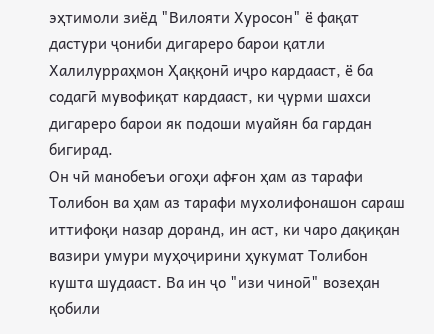эҳтимоли зиёд "Вилояти Хуросон" ё фақат дастури ҷониби дигареро барои қатли Халилурраҳмон Ҳаққонӣ иҷро кардааст, ё ба содагӣ мувофиқат кардааст, ки ҷурми шахси дигареро барои як подоши муайян ба гардан бигирад.
Он чӣ манобеъи огоҳи афғон ҳам аз тарафи Толибон ва ҳам аз тарафи мухолифонашон сараш иттифоқи назар доранд, ин аст, ки чаро дақиқан вазири умури муҳоҷирини ҳукумат Толибон кушта шудааст. Ва ин ҷо "изи чиноӣ" возеҳан қобили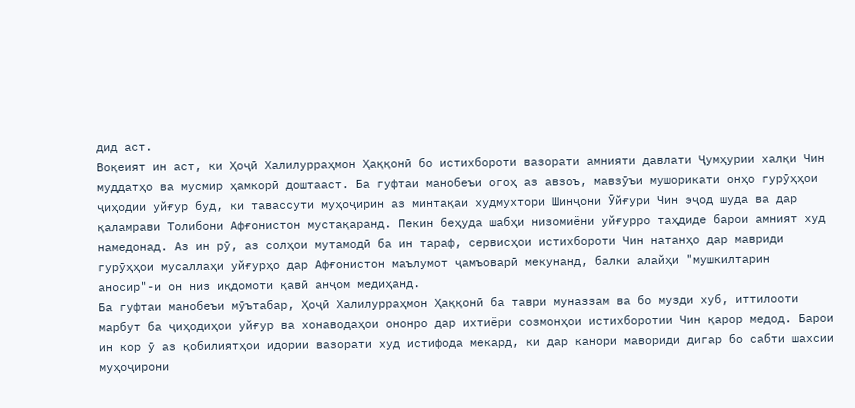дид аст.
Воқеият ин аст, ки Ҳоҷӣ Халилурраҳмон Ҳаққонӣ бо истихбороти вазорати амнияти давлати Ҷумҳурии халқи Чин муддатҳо ва мусмир ҳамкорӣ доштааст. Ба гуфтаи манобеъи огоҳ аз авзоъ, мавзӯъи мушорикати онҳо гурӯҳҳои ҷиҳодии уйғур буд, ки тавассути муҳоҷирин аз минтақаи худмухтори Шинҷони Ӯйғури Чин эҷод шуда ва дар қаламрави Толибони Афғонистон мустақаранд. Пекин беҳуда шабҳи низомиёни уйғурро таҳдиде барои амният худ намедонад. Аз ин рӯ, аз солҳои мутамодӣ ба ин тараф, сервисҳои истихбороти Чин натанҳо дар мавриди гурӯҳҳои мусаллаҳи уйғурҳо дар Афғонистон маълумот ҷамъоварӣ мекунанд, балки алайҳи "мушкилтарин аносир"-и он низ иқдомоти қавӣ анҷом медиҳанд.
Ба гуфтаи манобеъи мӯътабар, Ҳоҷӣ Халилурраҳмон Ҳаққонӣ ба таври муназзам ва бо музди хуб, иттилооти марбут ба ҷиҳодиҳои уйғур ва хонаводаҳои ононро дар ихтиёри созмонҳои истихборотии Чин қарор медод. Барои ин кор ӯ аз қобилиятҳои идории вазорати худ истифода мекард, ки дар канори мавориди дигар бо сабти шахсии муҳоҷирони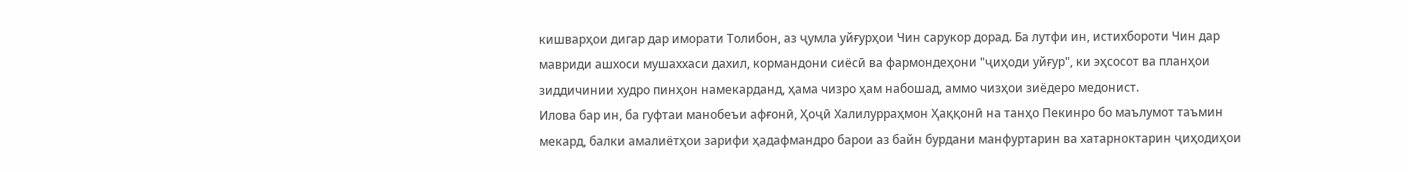кишварҳои дигар дар иморати Толибон, аз ҷумла уйғурҳои Чин сарукор дорад. Ба лутфи ин, истихбороти Чин дар мавриди ашхоси мушаххаси дахил, кормандони сиёсӣ ва фармондеҳони "ҷиҳоди уйғур", ки эҳсосот ва планҳои зиддичинии худро пинҳон намекарданд, ҳама чизро ҳам набошад, аммо чизҳои зиёдеро медонист.
Илова бар ин, ба гуфтаи манобеъи афғонӣ, Ҳоҷӣ Халилурраҳмон Ҳаққонӣ на танҳо Пекинро бо маълумот таъмин мекард, балки амалиётҳои зарифи ҳадафмандро барои аз байн бурдани манфуртарин ва хатарноктарин ҷиҳодиҳои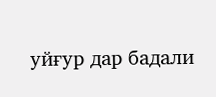уйғур дар бадали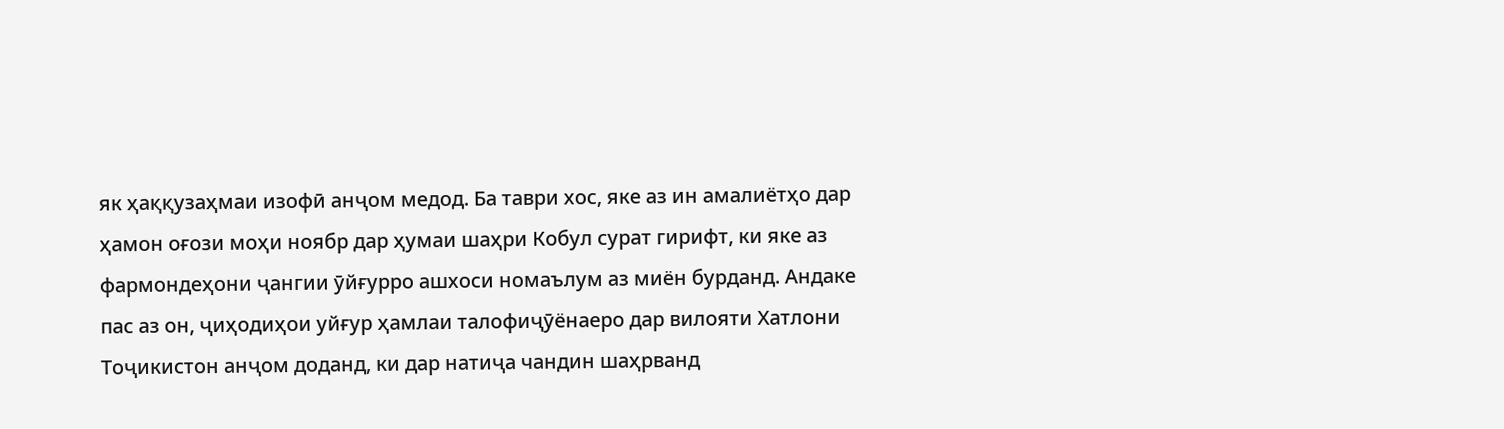як ҳаққузаҳмаи изофӣ анҷом медод. Ба таври хос, яке аз ин амалиётҳо дар ҳамон оғози моҳи ноябр дар ҳумаи шаҳри Кобул сурат гирифт, ки яке аз фармондеҳони ҷангии ӯйғурро ашхоси номаълум аз миён бурданд. Андаке пас аз он, ҷиҳодиҳои уйғур ҳамлаи талофиҷӯёнаеро дар вилояти Хатлони Тоҷикистон анҷом доданд, ки дар натиҷа чандин шаҳрванд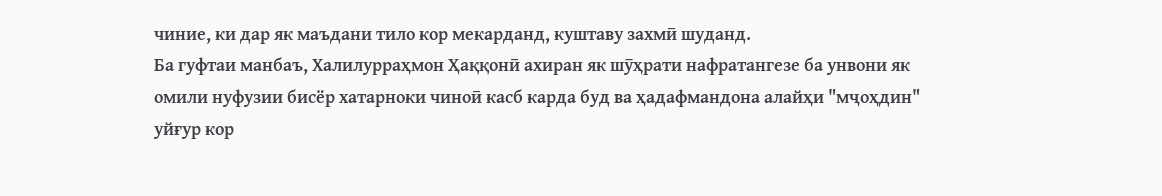чиние, ки дар як маъдани тило кор мекарданд, куштаву захмӣ шуданд.
Ба гуфтаи манбаъ, Халилурраҳмон Ҳаққонӣ ахиран як шӯҳрати нафратангезе ба унвони як омили нуфузии бисёр хатарноки чиноӣ касб карда буд ва ҳадафмандона алайҳи "мҷоҳдин" уйғур кор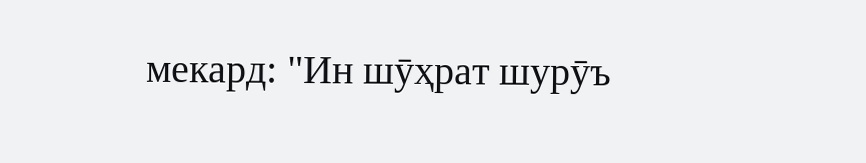мекард: "Ин шӯҳрат шурӯъ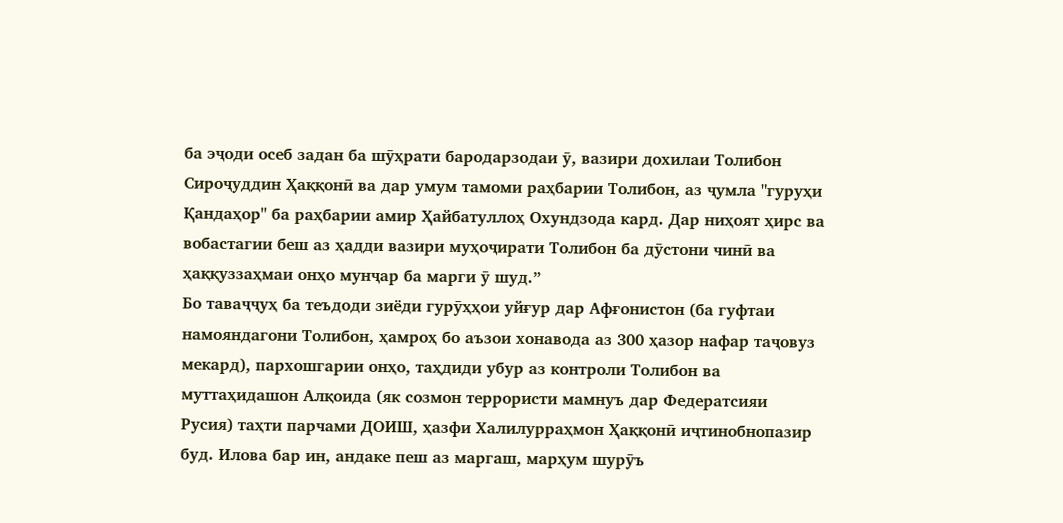ба эҷоди осеб задан ба шӯҳрати бародарзодаи ӯ, вазири дохилаи Толибон Сироҷуддин Ҳаққонӣ ва дар умум тамоми раҳбарии Толибон, аз ҷумла "гуруҳи Қандаҳор" ба раҳбарии амир Ҳайбатуллоҳ Охундзода кард. Дар ниҳоят ҳирс ва вобастагии беш аз ҳадди вазири муҳоҷирати Толибон ба дӯстони чинӣ ва ҳаққуззаҳмаи онҳо мунҷар ба марги ӯ шуд.”
Бо таваҷҷуҳ ба теъдоди зиёди гурӯҳҳои уйғур дар Афғонистон (ба гуфтаи намояндагони Толибон, ҳамроҳ бо аъзои хонавода аз 300 ҳазор нафар таҷовуз мекард), пархошгарии онҳо, таҳдиди убур аз контроли Толибон ва муттаҳидашон Алқоида (як созмон террористи мамнуъ дар Федератсияи Русия) таҳти парчами ДОИШ, ҳазфи Халилурраҳмон Ҳаққонӣ иҷтинобнопазир буд. Илова бар ин, андаке пеш аз маргаш, марҳум шурӯъ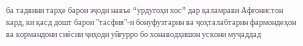ба тадвини тарҳе барои эҷоди навъе “урдугоҳи хос” дар қаламрави Афғонистон кард, ки қасд дошт барои "тасфия"-и бонуфузтарин ва ҷоҳталабтарин фармондеҳон ва кормандони сиёсии ҷиҳоди уйғурро бо хонаводҳишон ускони муҷаддад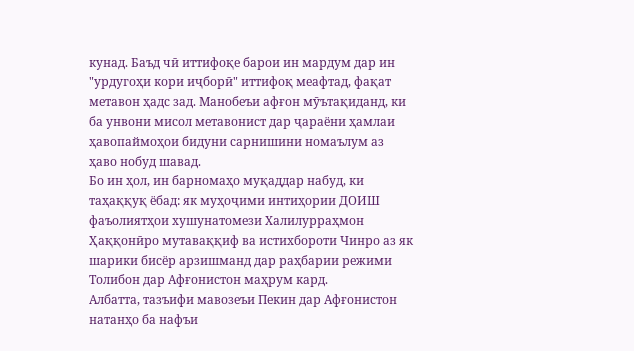кунад. Баъд чӣ иттифоқе барои ин мардум дар ин "урдугоҳи кори иҷборӣ" иттифоқ меафтад, фақат метавон ҳадс зад. Манобеъи афғон мӯътақиданд, ки ба унвони мисол метавонист дар ҷараёни ҳамлаи ҳавопаймоҳои бидуни сарнишини номаълум аз ҳаво нобуд шавад.
Бо ин ҳол, ин барномаҳо муқаддар набуд, ки таҳаққуқ ёбад: як муҳоҷими интиҳории ДОИШ фаъолиятҳои хушунатомези Халилурраҳмон Ҳаққонӣро мутаваққиф ва истихбороти Чинро аз як шарики бисёр арзишманд дар раҳбарии режими Толибон дар Афғонистон маҳрум кард.
Албатта, тазъифи мавозеъи Пекин дар Афғонистон натанҳо ба нафъи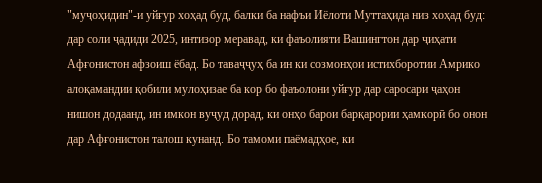"муҷоҳидин"-и уйғур хоҳад буд, балки ба нафъи Иёлоти Муттаҳида низ хоҳад буд: дар соли ҷадиди 2025, интизор меравад, ки фаъолияти Вашингтон дар ҷиҳати Афғонистон афзоиш ёбад. Бо таваҷҷуҳ ба ин ки созмонҳои истихборотии Амрико алоқамандии қобили мулоҳизае ба кор бо фаъолони уйғур дар саросари ҷаҳон нишон додаанд, ин имкон вуҷуд дорад, ки онҳо барои барқарории ҳамкорӣ бо онон дар Афғонистон талош кунанд. Бо тамоми паёмадҳое, ки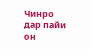Чинро дар пайи он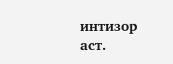интизор аст.